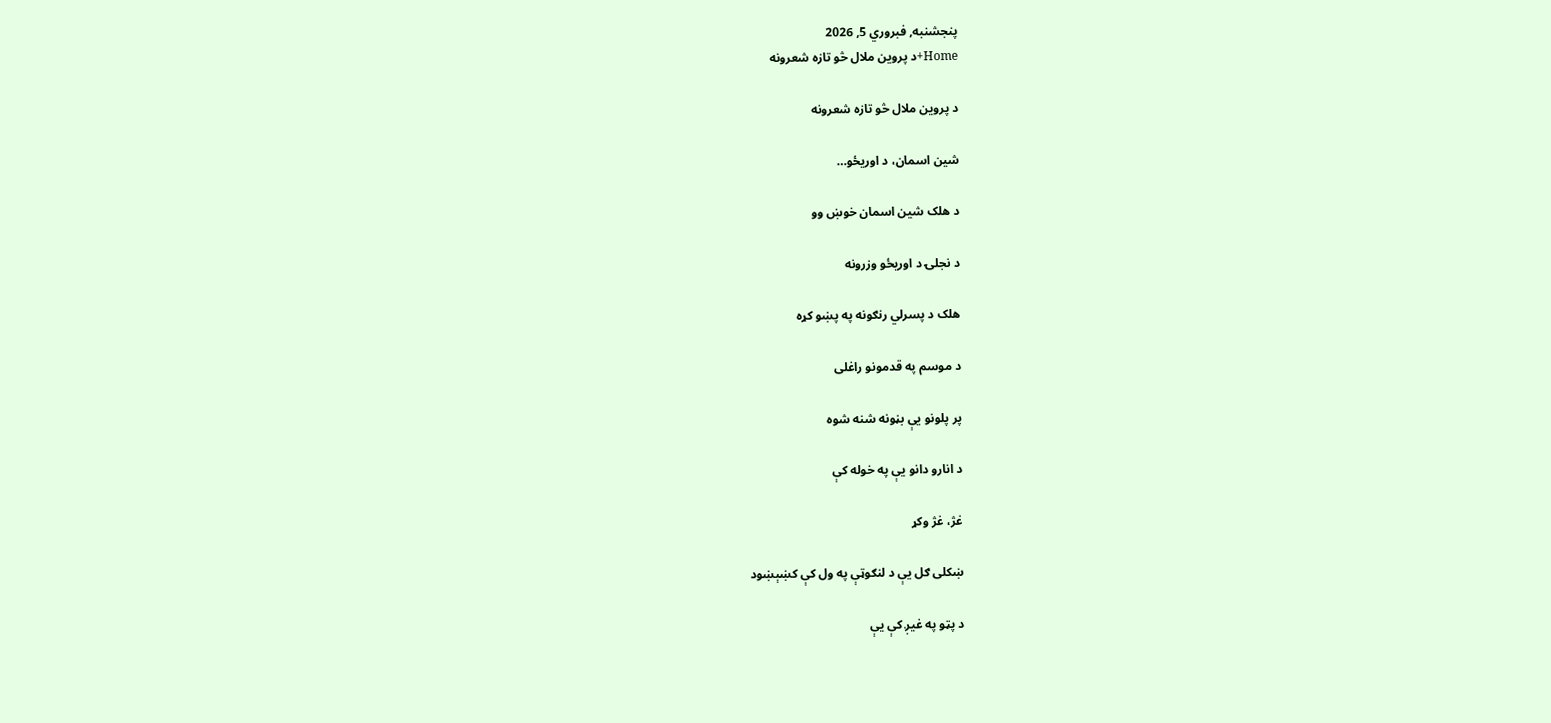پنجشنبه, فبروري 5, 2026
Home+د پروین ملال څو تازه شعرونه

د پروین ملال څو تازه شعرونه

شین اسمان، د اوریځو…

د هلک شین اسمان خوښ وو

د نجلۍ د اوریځو وزرونه

هلک د پسرلي رنګونه په پښو کړه

د موسم په قدمونو راغلی

پر پلونو یې بڼونه شنه شوه

د انارو دانو یې په خوله کې

غژ، غژ وکړ

ښکلی ګل یې د لنګوټې په ول کې کښېښود

د پټو په غیږ کې یې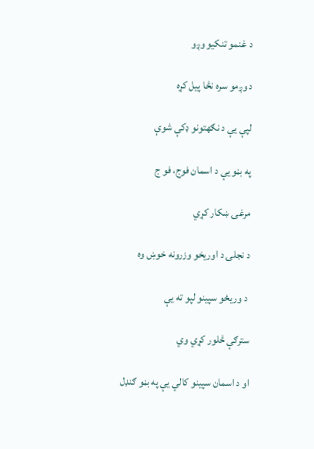د غنمو تنکیو وږو

د وږمو سره نڅا پیل کړه

لپې یې د نګهتونو ډکې شوې

په بڼو یې د اسمان فوج، فو ج

مرغۍ ښکار کړي

د نجلۍ د اوریخو وزرونه خوښ وه

 د وریځو سپینو لپو ته یې

سترګې څلور کړي وي

او د اسمان سپینو کالي یې په بڼو ګنډل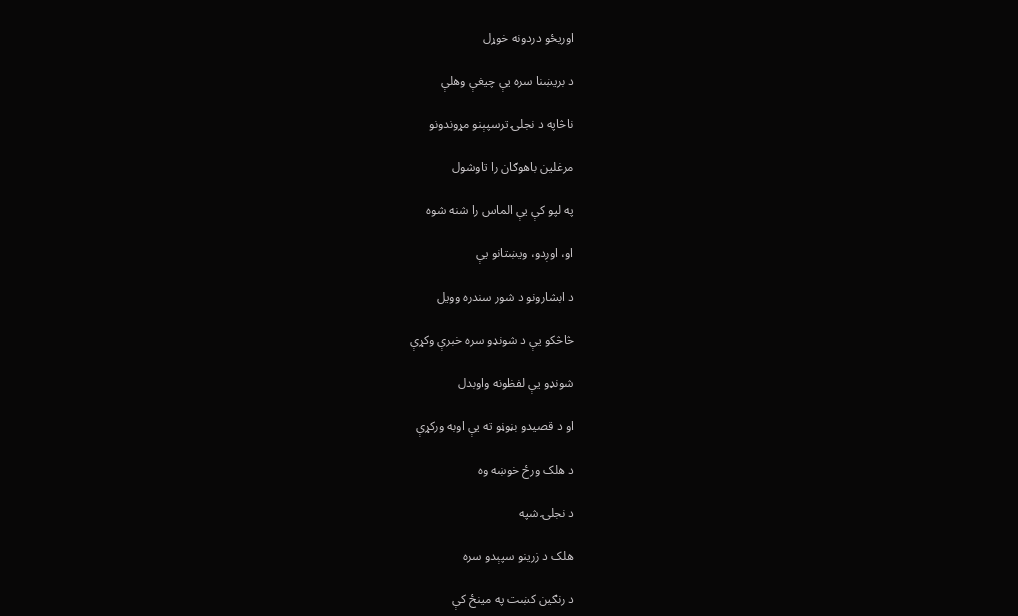اوریځو دردونه خوړل

د بریښنا سره یې چیغې وهلې

ناڅاپه د نجلۍ ترسپېنو مړوندونو

مرغلین باهوګان را تاوشول

په لپو کې یې الماس را شنه شوه

او، اوږدو، ویښتانو یې

د ابشارونو د شور سندره وویل

څاڅکو یې د شونډو سره خبرې وکړې

شونډو یې لفظونه واوبدل

او د قصیدو بڼوڼو ته یې اوبه ورکړې

د هلک ورځ خوښه وه

د نجلۍ شپه

هلک د زرینو سپېدو سره

د رنګین کښت په مینځ کې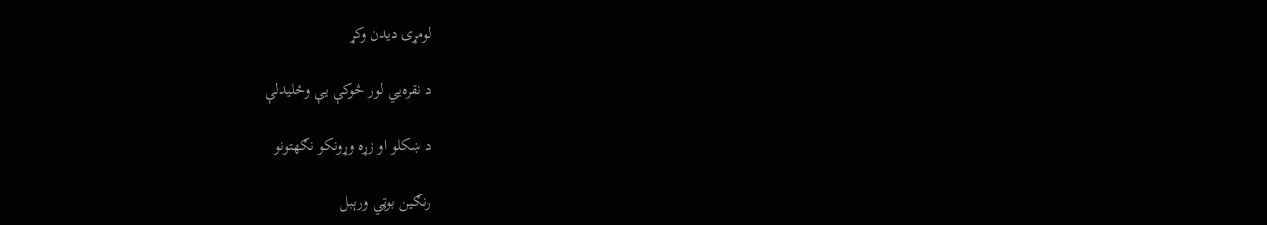لومړی دیدن وکړ

د نقره‌يي لور څوکې یې وځلیدلې

د ښکلو او زړه وړونکو نګهتونو

رنګین بوټي ورېبل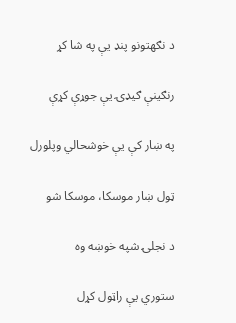د نګهتونو پنډ یې په شا کړ

رنګینې ګیډۍ یې جوړې کړې

په ښار کې یې خوشحالي وپلورل

ټول ښار موسکا، موسکا شو

د نجلۍ شپه خوښه وه

ستوري یې راټول کړل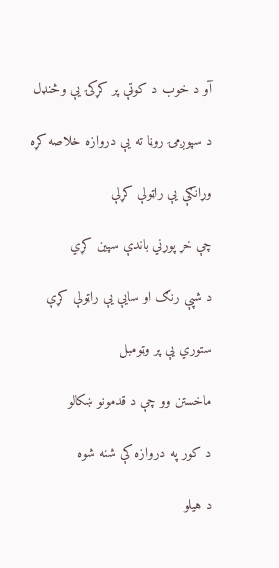آو د خوب د کوټې پر کړکۍ یې وڅنډل

د سپوږمۍ روڼا ته یې دروازه خلاصه کړه

وړانګې یې راټولې کړلې

چې خړ پوړني باندې سپین کړي

د شپې رنګ او سایې یې راټولې کړې

ستوري یې پر وټومبل

ماخستن وو چې د قدمونو ښکالو

د کور په دروازه کې شنه شوه

د هیلو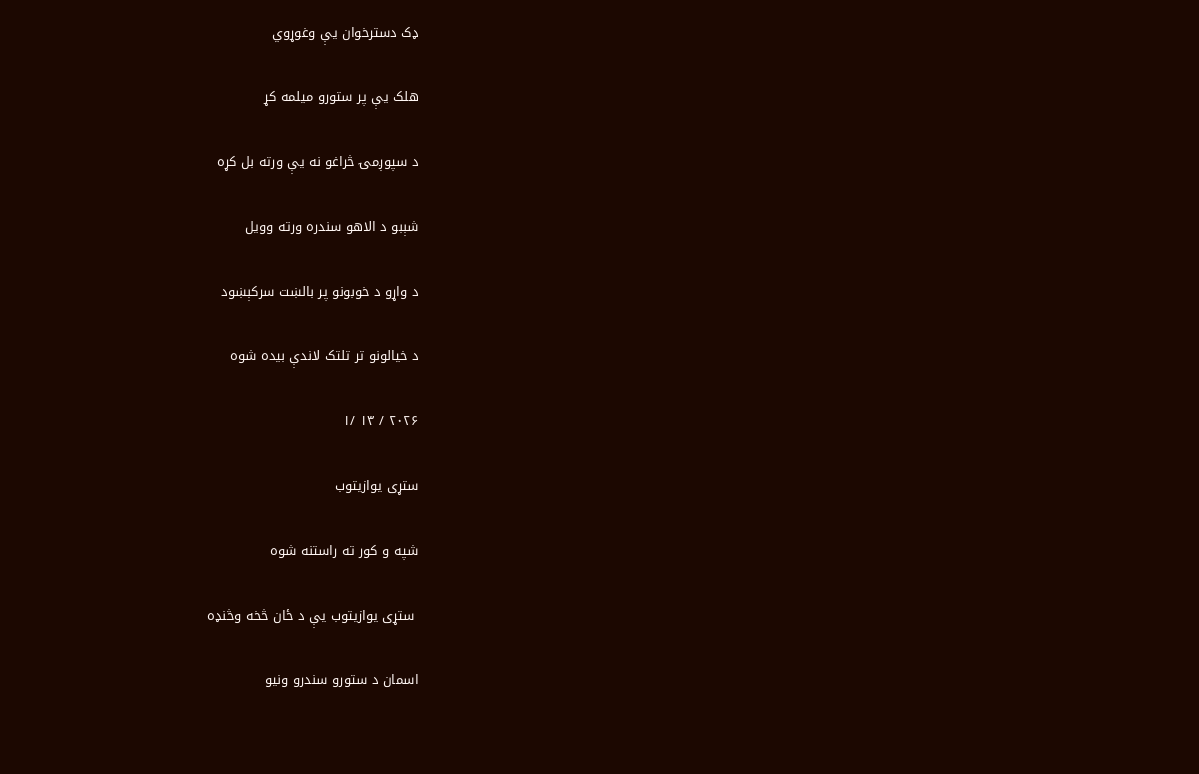ډک دسترخوان یې وغوړوي

هلک یې پر ستورو میلمه کړ

د سپوږمۍ څراغو نه یې ورته بل کړه

شېبو د الاهو سندره ورته وویل

د واړو د خوبونو پر بالښت سرکېښود

د خیالونو تر تلتک لاندې بیده شوه

۲۰۲۶ / ۱۳ /۱

ستړی یوازیتوب

شپه و کور ته راستنه شوه

 ستړی یوازیتوب یې د ځان څخه وڅنډه

اسمان د ستورو سندرو ونیو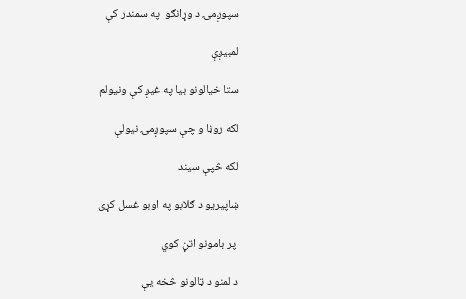سپوږمۍ د وړانګو  په سمندر کې

لمبیږې

ستا خیالونو بیا په غیږ کې ونیولم

لکه روڼا و چې سپوږمۍ نیولې

لکه څپې سیند

ښاپیریو د ګلابو په اوبو غسل کړی

 پر بامونو اتڼ کوي

د لمنو د ټالونو څخه یې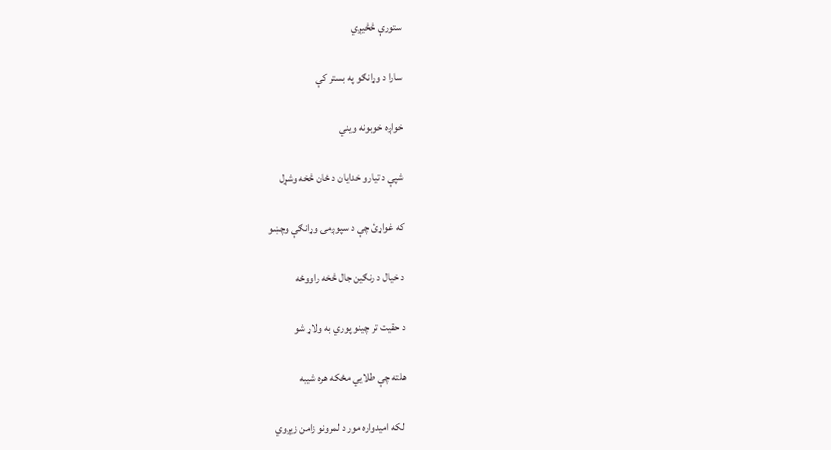ستورې څڅیږي

سارا د وړانګو په بستر کې

خواږه خوبونه ویني

شپې د تیارو خدایان د ځان څخه وشړل

که غواړئ چې د سپوږمۍ وړانګې وچښو

د خیال د رنګین جال څخه راووځه

د حقیت تر چینو پوري به ولاړ شو

هلته چې طلايي مځکه هره شیبه

 لکه امیدواره مور د لمرونو زامن زیږوي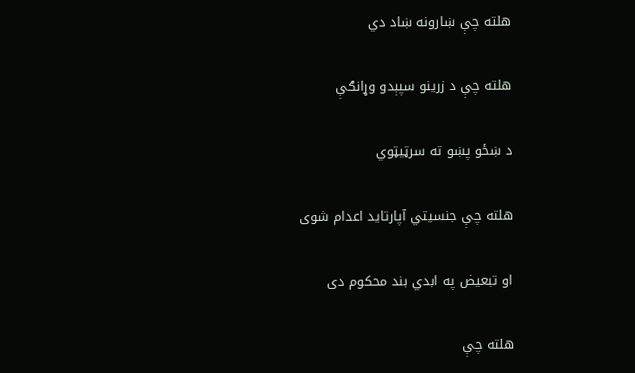هلته چې ښارونه ښاد دي

هلته چې د زرینو سپېدو وړانګې

د ښځو پښو ته سرټیټوي

هلته چې جنسیتي آپارتاید اعدام شوی

او تبعیض په ابدي بند محکوم دی

هلته چې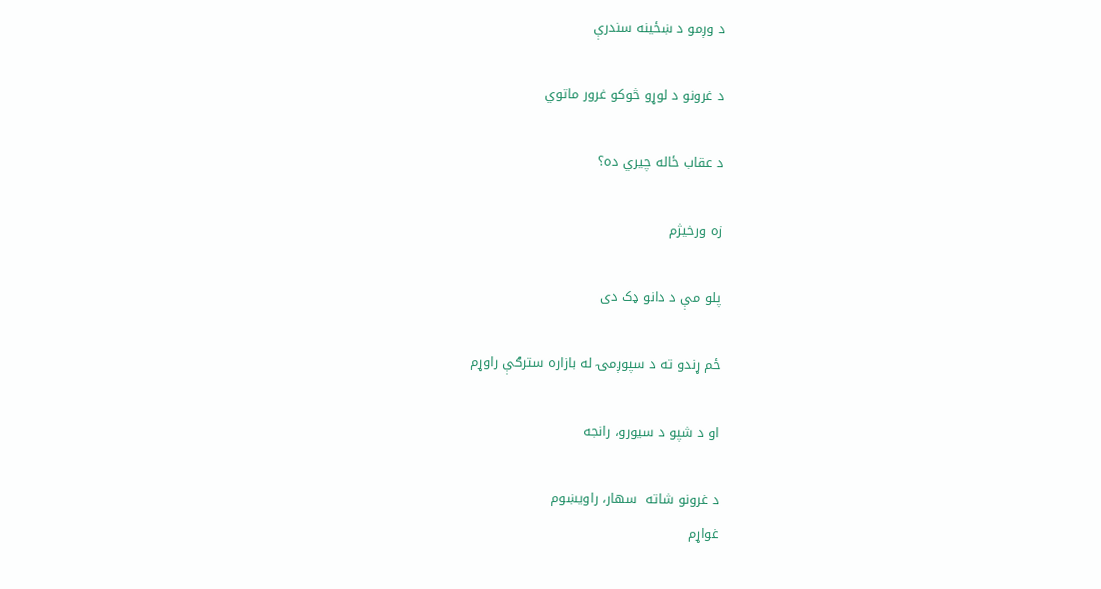د وږمو د ښځینه سندرې

د غرونو د لوړو څوکو غرور ماتوي

د عقاب ځاله چیري ده؟

زه ورخیژم

پلو مې د دانو ډک دی

ځم ړندو ته د سپوږمۍ له بازاره سترګې راوړم

او د شپو د سیورو، رانجه

د غرونو شاته  سهار، راویښوم
غواړم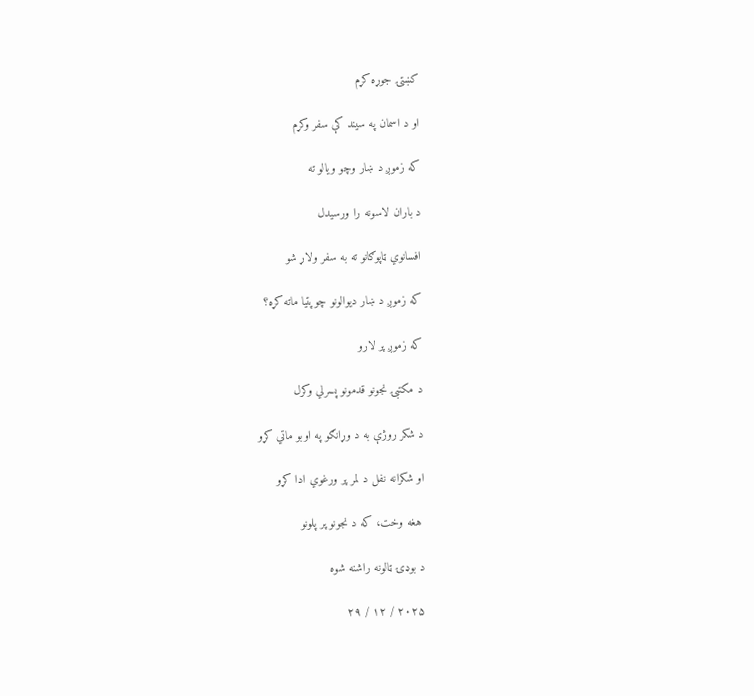کښتۍ جوړه کړم

او د اسمان په سیند کې سفر وکړم

که زموږ د ښار وچو ويالو ته

د باران لاسونه را ورسیدل

افسانوي ټاپوګانو ته به سفر ولاړ شو

که زموږ د ښار دیوالونو چوپتیا ماته کړه؟

که زموږ پر لارو

د مکتبۍ نجونو قدمونو پسرلي وکرل

د شکر روژې به د وړانګو په اوبو ماتي کړو

او شکرانه نفل د لمر پر ورغوي ادا کړو

 هغه وخت، که د نجونو پر پلونو

د بوډۍ ټالونه راشنه شوه

۲۰۲۵ / ۱۲ / ۲۹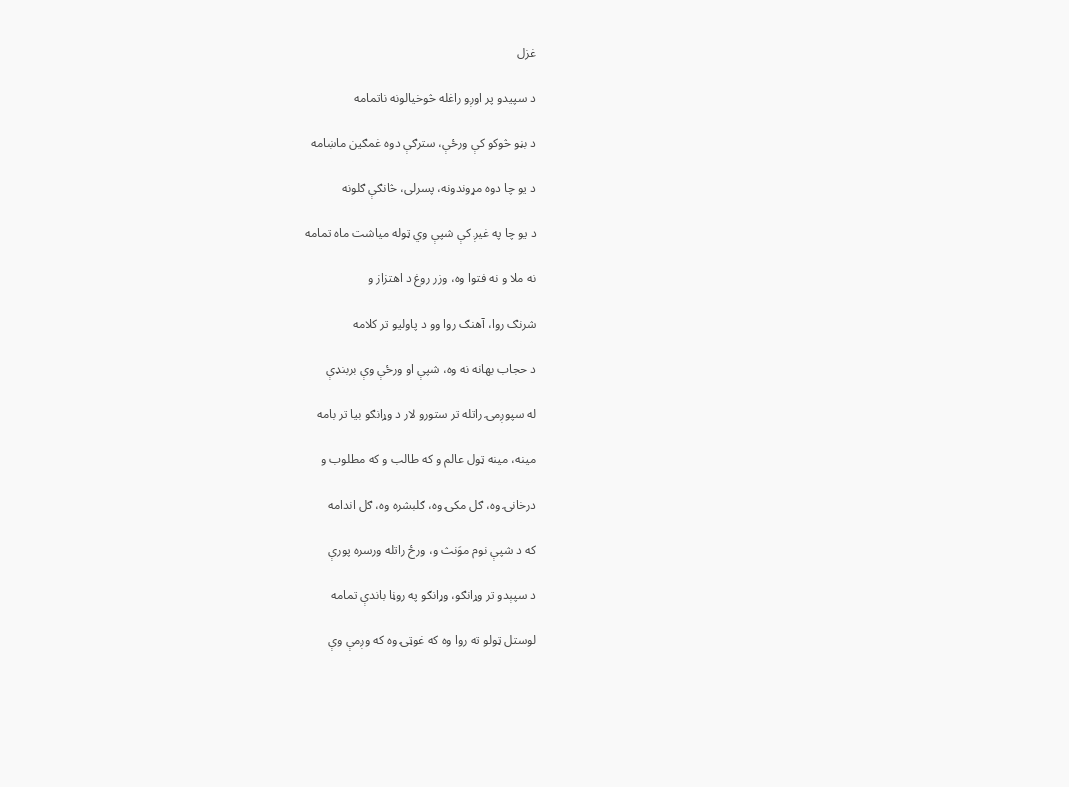غزل

د سپیدو پر اوږو راغله څوخیالونه ناتمامه

د بڼو څوکو کې ورځې، سترګې دوه غمګین ماښامه

د یو چا دوه مړوندونه، پسرلی، څانګې ګلونه

د یو چا په غیږ کې شپې وي ټوله میاشت ماه تمامه

نه ملا و نه فتوا وه، وزر روغ د اهتزاز و

شرنګ روا، آهنګ روا وو د پاولیو تر کلامه

د حجاب بهانه نه وه، شپې او ورځې وې بربنډې

له سپوږمۍ راتله تر ستورو لار د وړانګو بیا تر بامه

مینه، مینه ټول عالم و که طالب و که مطلوب و

درخانۍ وه، ګل مکۍ وه، ګلبشره وه، ګل اندامه

که د شپې نوم موَنث و، ورځ راتله ورسره پورې

د سپېدو تر وړانګو، وړانګو په روڼا باندې تمامه

لوستل ټولو ته روا وه که غوټۍ وه که وږمې وې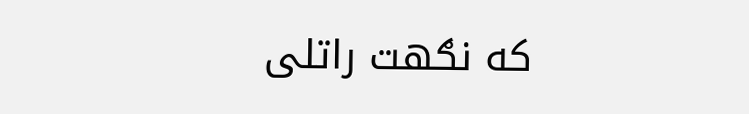که نګهت راتلی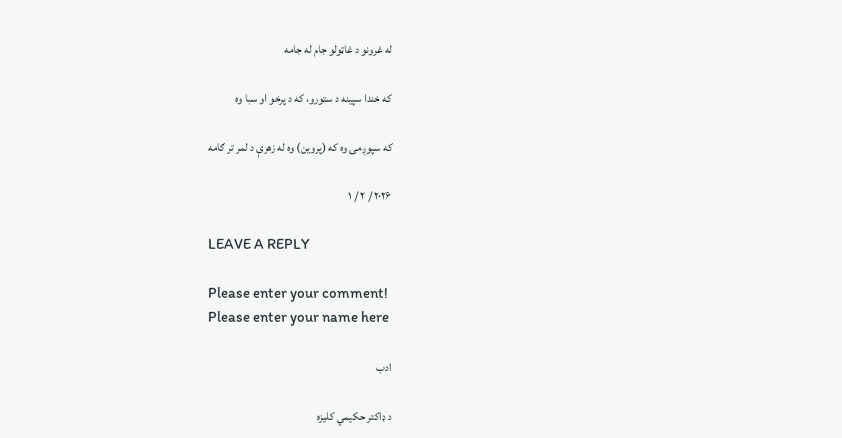له غرونو د غاټولو جام له جامه

که خندا سپینه د ستورو، که د پرخو او سبا وه

که سپوږمۍ وه که (پروین) وه له زهرې د لمر تر ګامه

۲۰۲۶ / ۲ / ۱

LEAVE A REPLY

Please enter your comment!
Please enter your name here

ادب

د ډاکتر حکیمي کلیزه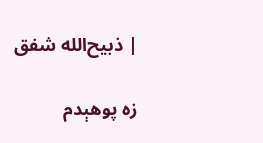| ذبیح‌الله شفق

زه پوهېدم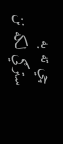چي ته به سترګي لکه نن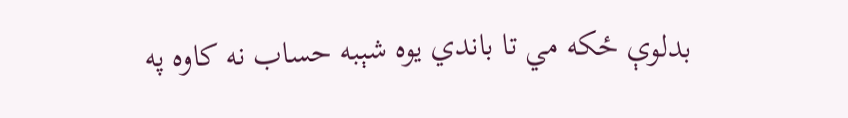بدلوې ځکه مي تا باندي یوه شېبه حساب نه کاوه په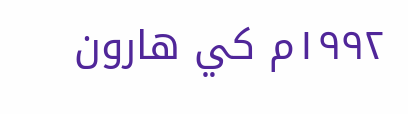۱۹۹۲م کي هارون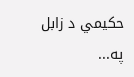حکیمي د زابل په...